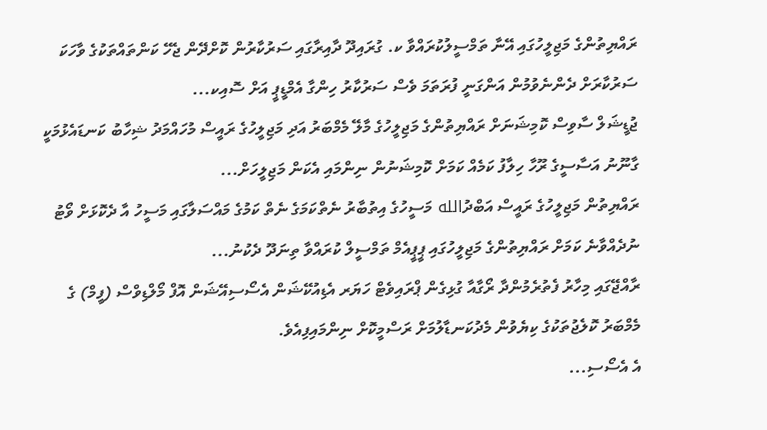ރައްޔިތުންގެ މަޖިލީހުގައި އޭނާ ތަމްސީލުކުރައްވާ ކ. ގުރައިދޫ ދާއިރާގައި ސަރުކާރުން ކޮށްދޭން ޖެހޭ ކަންތައްތަކުގެ ވާހަކަ ސަރުކާރަށް ދެންނެވުމުން އަންގަނީ ފުރަތަމަ ވެސް ސަރުކާރު ހިންގާ އެމްޑީޕީ އަށް ސޮއިކ...
ޖުޑީޝަލް ސާވިސް ކޮމިޝަނަށް ރައްޔިތުންގެ މަޖިލީހުގެ މާލޭ މެމްބަރު އަދި މަޖިލީހުގެ ރައީސް މުހައްމަދު ޝިހާބު ކަނޑައެޅުމަކީ ގާނޫނު އަސާސީގެ ރޫހާ ހިލާފު ކަމެއް ކަމަށް ކޮމިޝަނުން ނިންމައި އެކަން މަޖިލީހަށް...
ރައްޔިތުން މަޖިލީހުގެ ރައީސް އަބްދުالله މަސީހުގެ އިތުބާރު ނެތްކަމަގެ ނެތް ކަމުގެ މައްސަލާގައި މަސީހު އާ ދެކޮޅަށް ވޯޓު ނުދެއްވާނެ ކަމަށް ރައްޔިތުންގެ މަޖިލީހުގައި ޕީޕީއެމް ތަމްސީލް ކުރައްވާ ތިނަދޫ ދެކުނު...
ރާއްޖޭގައި މިހާރު ފެތުރެމުންދާ ރޯގާއާ ގުޅިގެން ޕްރައިވެޓް ހަޔަރ އެޑިއުކޭޝަން އެސޯސިއޭޝަން އޮފް މޯލްޑިވްސް (ފީމް) ގެ މެމްބަރު ކޮލެޖުތަކުގެ ކިޔެވުން މެދުކަނޑާލުމަށް ރަސްމީކޮށް ނިންމައިފިއެވެ.
އެ އެސޯސި...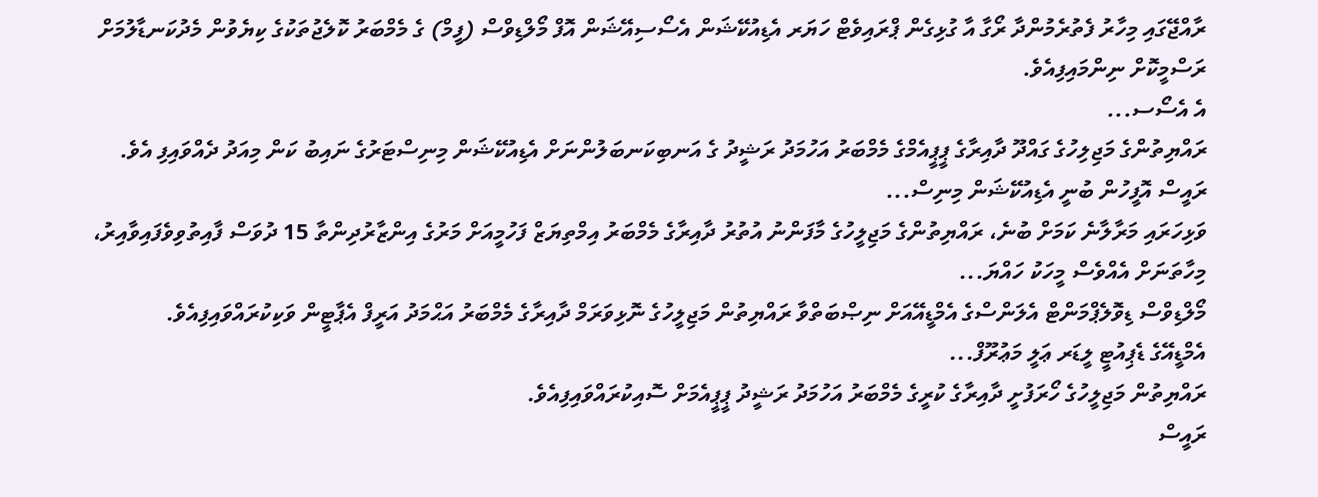ރާއްޖޭގައި މިހާރު ފެތުރެމުންދާ ރޯގާ އާ ގުޅިގެން ޕްރައިވެޓް ހަޔަރ އެޑިއުކޭޝަން އެސޯސިއޭޝަން އޮފް މޯލްޑިވްސް (ފީމް) ގެ މެމްބަރު ކޮލެޖުތަކުގެ ކިޔެވުން މެދުކަނޑާލުމަށް ރަސްމީކޮށް ނިންމައިފިއެވެ.
އެ އެސޯސ...
ރައްޔިތުންގެ މަޖިލިހުގެ ގައްދޫ ދާއިރާގެ ޕީޕީއެމްގެ މެމްބަރު އަހުމަދު ރަޝީދު ގެ އަނބިކަނބަލުންނަށް އެޑިއުކޭޝަން މިނިސްޓަރުގެ ނައިބު ކަން މިއަދު ދެއްވައިފި އެވެ.
ރައީސް އޮފީހުން ބުނީ އެޑިއުކޭޝަން މިނިސް...
ވަޅިހަރައި މަރާލާނެ ކަމަށް ބުނެ، ރައްޔިތުންގެ މަޖިލީހުގެ މާފަންނު އުތުރު ދާއިރާގެ މެމްބަރު އިމްތިޔަޒް ފަހުމީއަށް މަރުގެ އިންޒާރުދިންތާ 15 ދުވަސް ފާއިތުވިވެފައިވާއިރު، މިހާތަނަށް އެއްވެސް މީހަކު ހައްޔަ...
މޯލްޑިވްސް ޑިވޮލެޕްމަންޓް އެލަންސްގެ އެމްޑީއޭއަށް ނިޞްބަތްވާ ރައްޔިތުން މަޖިލީހުގެ ނޮޅިވަރަމް ދާއިރާގެ މެމްބަރު އަޙްމަދު އަރީފް އެޕާޓީން ވަކިކުރައްވައިފިއެވެ.
އެމްޑީއޭގެ ޑެޕިއުޓީ ލީޑަރ ޢަލީ މަޢުރޫފް...
ރައްޔިތުން މަޖިލީހުގެ ހޯރަފުށީ ދާއިރާގެ ކުރީގެ މެމްބަރު އަހުމަދު ރަޝީދު ޕީޕީއެމަށް ސޮއިކުރައްވައިފިއެވެ.
ރައީސް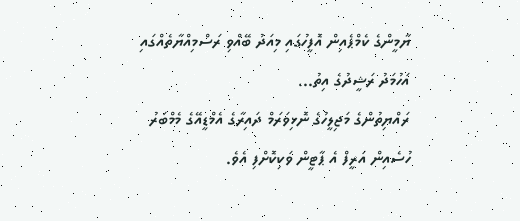ޔާމީންގެ ކެމްޕެއިން އޮފީހުގައި މިއަދު ބޭއްވި ރަސްމިއްޔާތެއްގައި އަހުމަދު ރަޝީދުގެ އިތު...
ރައްޔިތުންގެ މަޖިލީހުގެ ނޮޅިވަރަމް ދައިރާގެ އެމްޑީއޭގެ މެމްބަރު ހުސެއިން އަރީފް އެ ޕާޓީން ވަކިކޮށްފި އެވެ.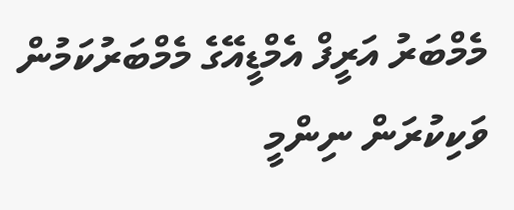މެމްބަރު އަރީފް އެމްޑީއޭގެ މެމްބަރުކަމުން ވަކިކުރަން ނިންމީ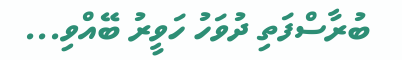ބުރާސްފަތި ދުވަހު ހަވީރު ބޭއްވި...